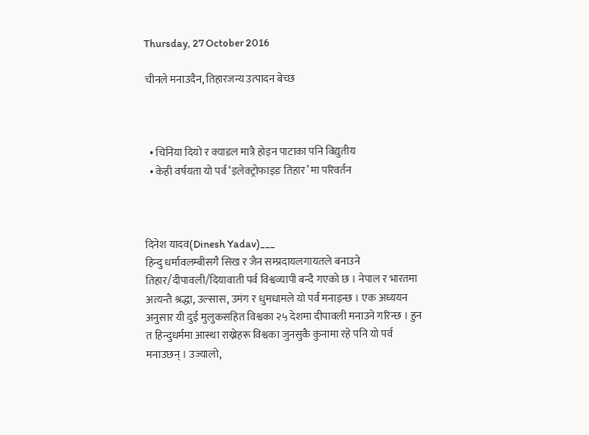Thursday, 27 October 2016

चीनले मनाउदैन, तिहारजन्य उत्पादन बेच्छ



  • चिनिया दियो र क्याडल मात्रै होइन पाटाका पनि विद्युतीय
  • केही वर्षयता यो पर्व ‘इलेक्ट्रोफाइङ तिहार’ मा परिवर्तन



दिनेश यादव(Dinesh Yadav)___
हिन्दु धर्मावलम्बीसगै सिख र जैन सम्प्रदायलगायतले बनाउने तिहार/दीपावली/दियावाती पर्व विश्वव्यापी बन्दै गएको छ । नेपाल र भारतमा अत्यन्तै श्रद्धा, उल्सास, उमंग र धुमधामले यो पर्व मनाइन्छ । एक अध्ययन अनुसार यी दुई मुलुकसहित विश्वका २५ देशमा दीपावली मनाउने गरिन्छ । हुन त हिन्दुधर्ममा आस्था राख्नेहरू विश्वका जुनसुकै कुनामा रहे पनि यो पर्व मनाउछन् । उज्यालो,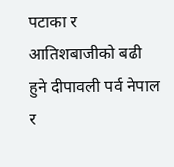पटाका र आतिशबाजीको बढी हुने दीपावली पर्व नेपाल र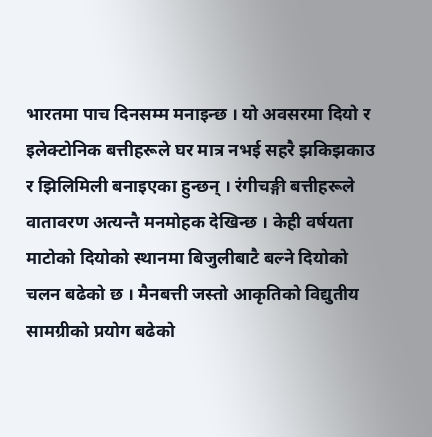भारतमा पाच दिनसम्म मनाइन्छ । यो अवसरमा दियो र इलेक्टोनिक बत्तीहरूले घर मात्र नभई सहरै झकिझकाउ र झिलिमिली बनाइएका हुन्छन् । रंगीचङ्गी बत्तीहरूले वातावरण अत्यन्तै मनमोहक देखिन्छ । केही वर्षयता माटोको दियोको स्थानमा बिजुलीबाटै बल्ने दियोको चलन बढेको छ । मैनबत्ती जस्तो आकृतिको विद्युतीय सामग्रीको प्रयोग बढेको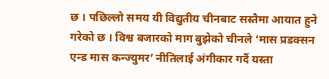छ । पछिल्लो समय यी विद्युतीय चीनबाट सस्तैमा आयात हुने गरेको छ । विश्व बजारको माग बुझेको चीनले ‘मास प्रडक्सन एन्ड मास कन्ज्युमर’ नीतिलाई अंगीकार गर्दै यस्ता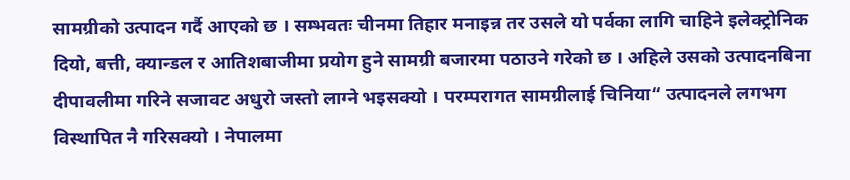सामग्रीको उत्पादन गर्दै आएको छ । सम्भवतः चीनमा तिहार मनाइन्न तर उसले यो पर्वका लागि चाहिने इलेक्ट्रोनिक दियो, बत्ती, क्यान्डल र आतिशबाजीमा प्रयोग हुने सामग्री बजारमा पठाउने गरेको छ । अहिले उसको उत्पादनबिना दीपावलीमा गरिने सजावट अधुरो जस्तो लाग्ने भइसक्यो । परम्परागत सामग्रीलाई चिनिया“ उत्पादनले लगभग विस्थापित नै गरिसक्यो । नेपालमा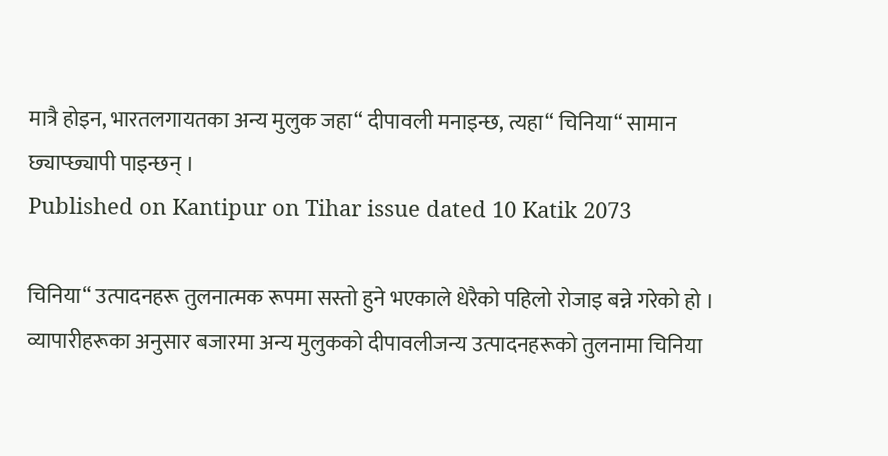मात्रै होइन, भारतलगायतका अन्य मुलुक जहा“ दीपावली मनाइन्छ, त्यहा“ चिनिया“ सामान छ्याप्छ्यापी पाइन्छन् ।
Published on Kantipur on Tihar issue dated 10 Katik 2073

चिनिया“ उत्पादनहरू तुलनात्मक रूपमा सस्तो हुने भएकाले धेरैको पहिलो रोजाइ बन्ने गरेको हो । व्यापारीहरूका अनुसार बजारमा अन्य मुलुकको दीपावलीजन्य उत्पादनहरूको तुलनामा चिनिया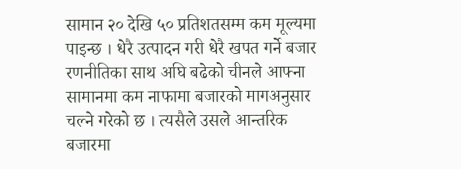सामान २० देखि ५० प्रतिशतसम्म कम मूल्यमा पाइन्छ । धेरै उत्पादन गरी धेरै खपत गर्ने बजार रणनीतिका साथ अघि बढेको चीनले आफ्ना सामानमा कम नाफामा बजारको मागअनुसार चल्ने गरेको छ । त्यसैले उसले आन्तरिक बजारमा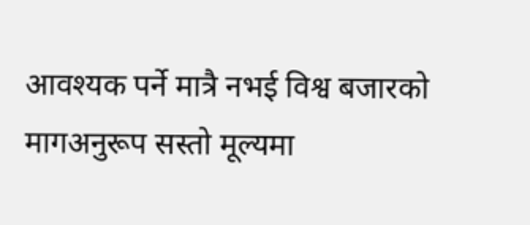आवश्यक पर्ने मात्रै नभई विश्व बजारको मागअनुरूप सस्तो मूल्यमा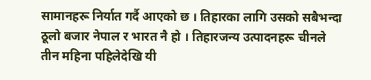सामानहरू निर्यात गर्दै आएको छ । तिहारका लागि उसको सबैभन्दा ठूलो बजार नेपाल र भारत नै हो । तिहारजन्य उत्पादनहरू चीनले तीन महिना पहिलेदेखि यी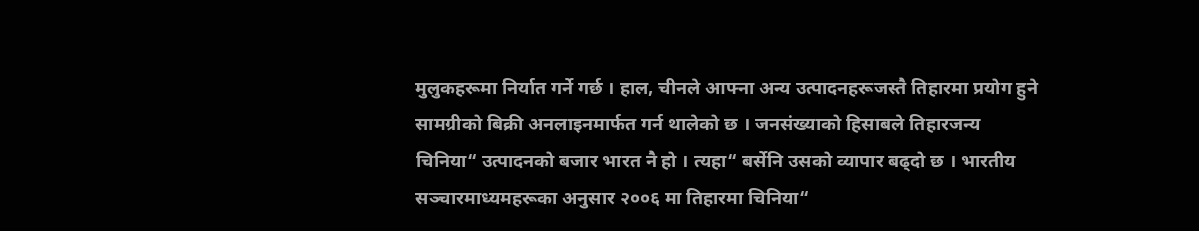मुलुकहरूमा निर्यात गर्ने गर्छ । हाल, चीनले आफ्ना अन्य उत्पादनहरूजस्तै तिहारमा प्रयोग हुने सामग्रीको बिक्री अनलाइनमार्फत गर्न थालेको छ । जनसंख्याको हिसाबले तिहारजन्य चिनिया“ उत्पादनको बजार भारत नै हो । त्यहा“ बर्सेनि उसको व्यापार बढ्दो छ । भारतीय सञ्चारमाध्यमहरूका अनुसार २००६ मा तिहारमा चिनिया“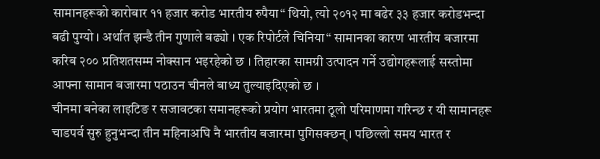सामानहरूको कारोबार ११ हजार करोड भारतीय रुपैया“ थियो, त्यो २०१२ मा बढेर ३३ हजार करोडभन्दा बढी पुग्यो । अर्थात झन्डै तीन गुणाले बढ्यो । एक रिपोर्टले चिनिया“ सामानका कारण भारतीय बजारमा करिब २०० प्रतिशतसम्म नोक्सान भइरहेको छ । तिहारका सामग्री उत्पादन गर्ने उद्योगहरूलाई सस्तोमा आफ्ना सामान बजारमा पठाउन चीनले बाध्य तुल्याइदिएको छ ।
चीनमा बनेका लाइटिङ र सजावटका समानहरूको प्रयोग भारतमा ठूलो परिमाणमा गरिन्छ र यी सामानहरू चाडपर्व सुरु हुनुभन्दा तीन महिनाअघि नै भारतीय बजारमा पुगिसक्छन् । पछिल्लो समय भारत र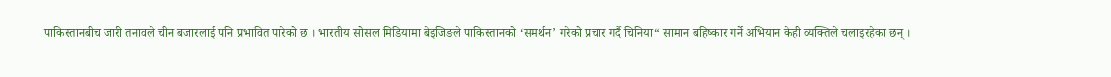पाकिस्तानबीच जारी तनावले चीन बजारलाई पनि प्रभावित पारेको छ । भारतीय सोसल मिडियामा बेइजिङले पाकिस्तानको ‘समर्थन’ गरेको प्रचार गर्दै चिनिया“ सामान बहिष्कार गर्ने अभियान केही व्यक्तिले चलाइरहेका छन् ।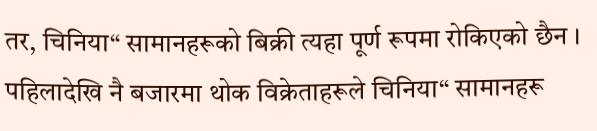तर, चिनिया“ सामानहरूको बिक्री त्यहा पूर्ण रूपमा रोकिएको छैन । पहिलादेखि नै बजारमा थोक विक्रेताहरूले चिनिया“ सामानहरू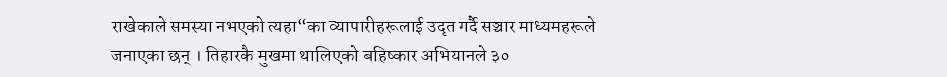राखेकाले समस्या नभएको त्यहा“का व्यापारीहरूलाई उदृत गर्दै सञ्चार माध्यमहरूले जनाएका छन् । तिहारकै मुखमा थालिएको बहिष्कार अभियानले ३०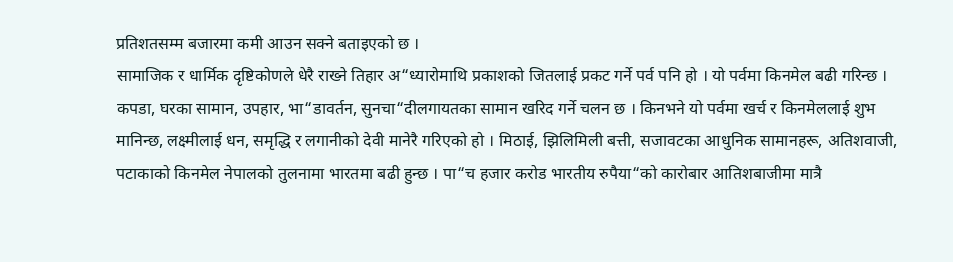प्रतिशतसम्म बजारमा कमी आउन सक्ने बताइएको छ ।
सामाजिक र धार्मिक दृष्टिकोणले धेरै राख्ने तिहार अ“ध्यारोमाथि प्रकाशको जितलाई प्रकट गर्ने पर्व पनि हो । यो पर्वमा किनमेल बढी गरिन्छ । कपडा, घरका सामान, उपहार, भा“डावर्तन, सुनचा“दीलगायतका सामान खरिद गर्ने चलन छ । किनभने यो पर्वमा खर्च र किनमेललाई शुभ मानिन्छ, लक्ष्मीलाई धन, समृद्धि र लगानीको देवी मानेरै गरिएको हो । मिठाई, झिलिमिली बत्ती, सजावटका आधुनिक सामानहरू, अतिशवाजी, पटाकाको किनमेल नेपालको तुलनामा भारतमा बढी हुन्छ । पा“च हजार करोड भारतीय रुपैया“को कारोबार आतिशबाजीमा मात्रै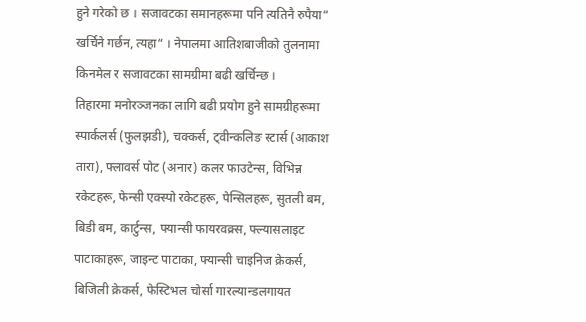हुने गरेको छ । सजावटका समानहरूमा पनि त्यतिनै रुपैया“ खर्चिने गर्छन, त्यहा“ । नेपालमा आतिशबाजीको तुलनामा किनमेल र सजावटका सामग्रीमा बढी खर्चिन्छ ।
तिहारमा मनोरञ्जनका लागि बढी प्रयोग हुने सामग्रीहरूमा स्पार्कलर्स (फुलझडी), चक्कर्स, ट्वीन्कलिङ स्टार्स (आकाश तारा), फ्लावर्स पोट (अनार) कलर फाउटेन्स, विभिन्न रकेटहरू, फेन्सी एक्स्पो रकेटहरू, पेन्सिलहरू, सुतली बम, बिडी बम, कार्टुन्स, फ्यान्सी फायरवक्र्स, फ्ल्यासलाइट पाटाकाहरू, जाइन्ट पाटाका, फ्यान्सी चाइनिज क्रेकर्स, बिजिली क्रेकर्स, फेस्टिभल चोर्सा गारल्यान्डलगायत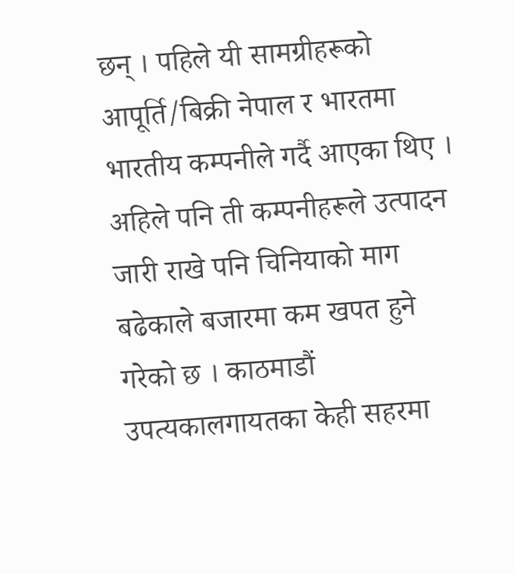छन् । पहिले यी सामग्रीहरूको आपूर्ति/बिक्री नेपाल र भारतमा भारतीय कम्पनीले गर्दै आएका थिए । अहिले पनि ती कम्पनीहरूले उत्पादन जारी राखे पनि चिनियाको माग बढेकाले बजारमा कम खपत हुने गरेको छ । काठमाडौं उपत्यकालगायतका केही सहरमा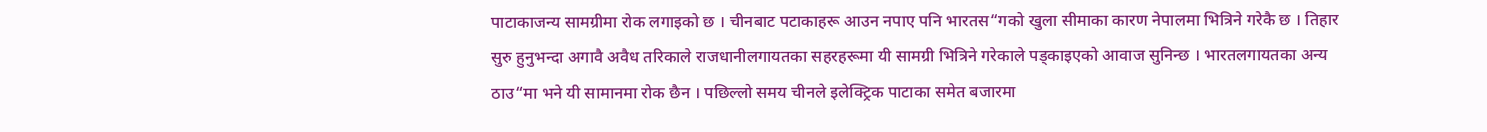पाटाकाजन्य सामग्रीमा रोक लगाइको छ । चीनबाट पटाकाहरू आउन नपाए पनि भारतस“गको खुला सीमाका कारण नेपालमा भित्रिने गरेकै छ । तिहार सुरु हुनुभन्दा अगावै अवैध तरिकाले राजधानीलगायतका सहरहरूमा यी सामग्री भित्रिने गरेकाले पड्काइएको आवाज सुनिन्छ । भारतलगायतका अन्य ठाउ“मा भने यी सामानमा रोक छैन । पछिल्लो समय चीनले इलेक्ट्रिक पाटाका समेत बजारमा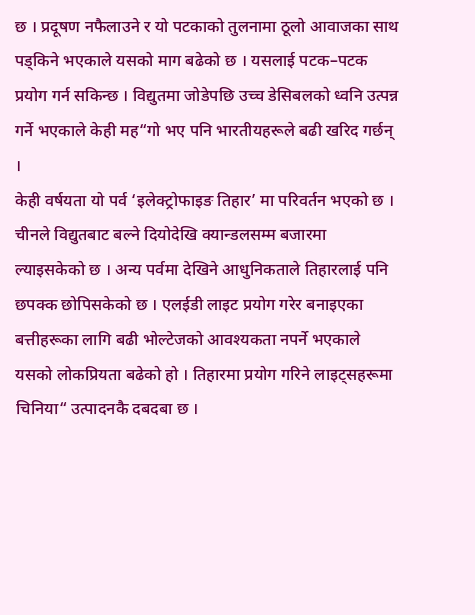छ । प्रदूषण नफैलाउने र यो पटकाको तुलनामा ठूलो आवाजका साथ पड्किने भएकाले यसको माग बढेको छ । यसलाई पटक–पटक प्रयोग गर्न सकिन्छ । विद्युतमा जोडेपछि उच्च डेसिबलको ध्वनि उत्पन्न गर्ने भएकाले केही मह“गो भए पनि भारतीयहरूले बढी खरिद गर्छन् ।
केही वर्षयता यो पर्व ‘इलेक्ट्रोफाइङ तिहार’ मा परिवर्तन भएको छ । चीनले विद्युतबाट बल्ने दियोदेखि क्यान्डलसम्म बजारमा ल्याइसकेको छ । अन्य पर्वमा देखिने आधुनिकताले तिहारलाई पनि छपक्क छोपिसकेको छ । एलईडी लाइट प्रयोग गरेर बनाइएका बत्तीहरूका लागि बढी भोल्टेजको आवश्यकता नपर्ने भएकाले यसको लोकप्रियता बढेको हो । तिहारमा प्रयोग गरिने लाइट्सहरूमा चिनिया“ उत्पादनकै दबदबा छ ।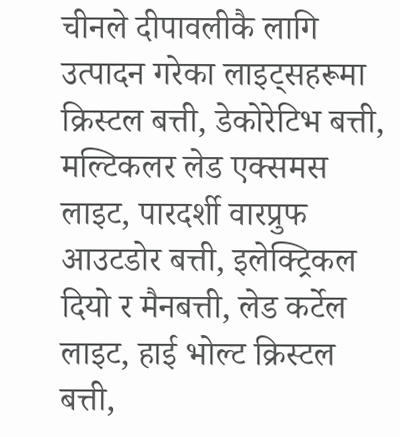चीनले दीपावलीकै लागि उत्पादन गरेका लाइट्सहरूमा क्रिस्टल बत्ती, डेकोरेटिभ बत्ती, मल्टिकलर लेड एक्समस लाइट, पारदर्शी वारप्रुफ आउटडोर बत्ती, इलेक्ट्रिकल दियो र मैनबत्ती, लेड कर्टेल लाइट, हाई भोल्ट क्रिस्टल बत्ती,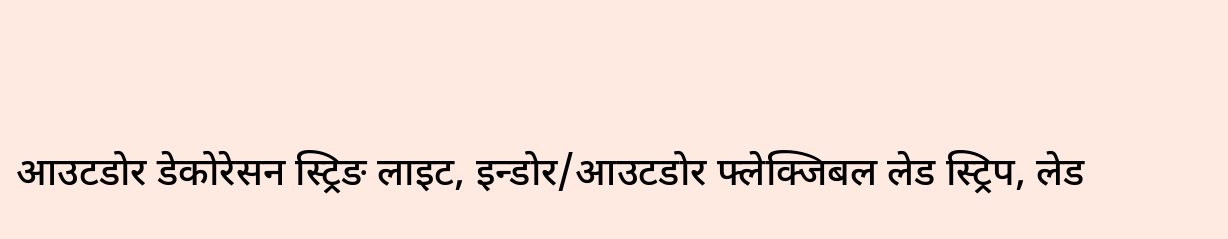आउटडोर डेकोरेसन स्ट्रिङ लाइट, इन्डोर/आउटडोर फ्लेक्जिबल लेड स्ट्रिप, लेड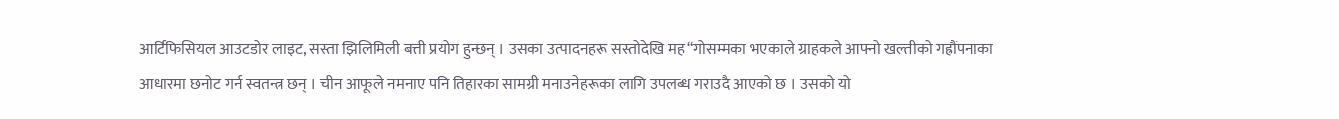आर्टिफिसियल आउटडोर लाइट, सस्ता झिलिमिली बत्ती प्रयोग हुन्छन् । उसका उत्पादनहरू सस्तोदेखि मह“गोसम्मका भएकाले ग्राहकले आफ्नो खल्तीको गह्रौंपनाका आधारमा छनोट गर्न स्वतन्त्र छन् । चीन आफूले नमनाए पनि तिहारका सामग्री मनाउनेहरूका लागि उपलब्ध गराउदै आएको छ । उसको यो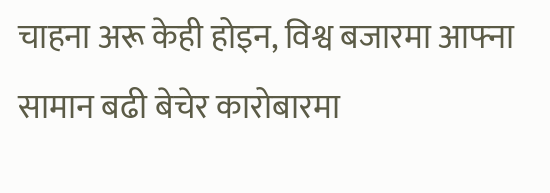चाहना अरू केही होइन, विश्व बजारमा आफ्ना सामान बढी बेचेर कारोबारमा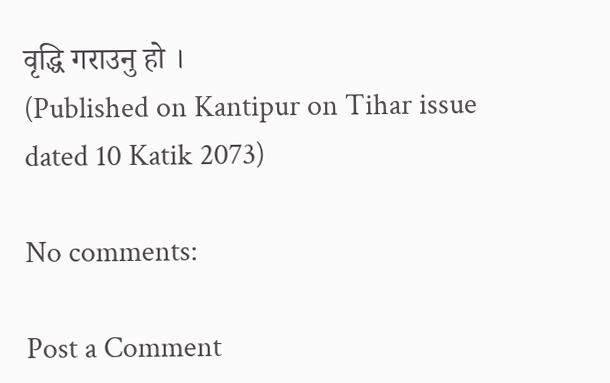वृद्धि गराउनु हो ।
(Published on Kantipur on Tihar issue dated 10 Katik 2073)

No comments:

Post a Comment